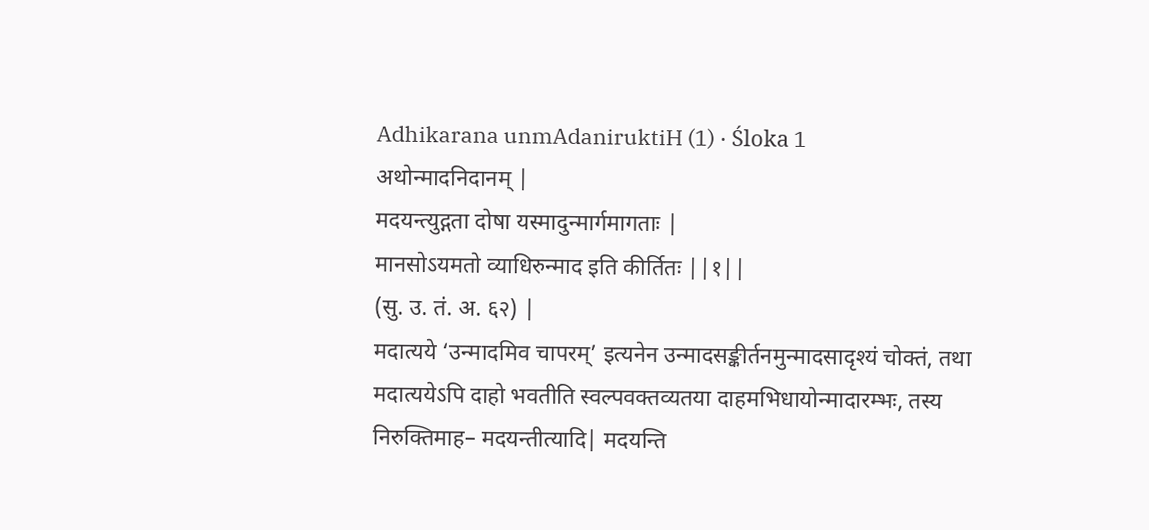Adhikarana unmAdaniruktiH (1) · Śloka 1
अथोन्मादनिदानम् |
मदयन्त्युद्गता दोषा यस्मादुन्मार्गमागताः |
मानसोऽयमतो व्याधिरुन्माद इति कीर्तितः ||१||
(सु. उ. तं. अ. ६२) |
मदात्यये ‘उन्मादमिव चापरम्’ इत्यनेन उन्मादसङ्कीर्तनमुन्मादसादृश्यं चोक्तं, तथा मदात्ययेऽपि दाहो भवतीति स्वल्पवक्तव्यतया दाहमभिधायोन्मादारम्भः, तस्य निरुक्तिमाह– मदयन्तीत्यादि| मदयन्ति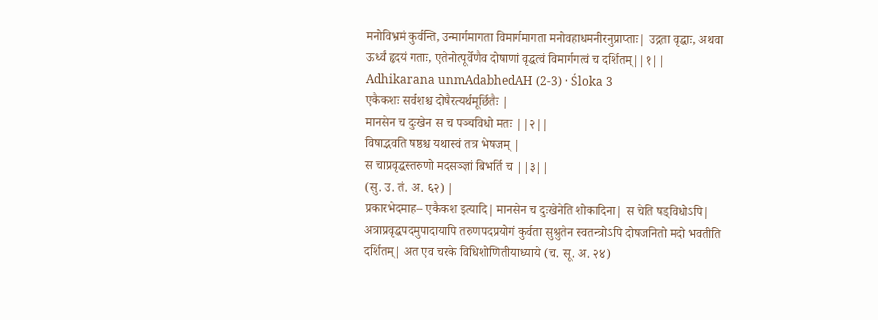मनोविभ्रमं कुर्वन्ति, उन्मार्गमागता विमार्गमागता मनोवहाधमनीरनुप्राप्ताः| उद्गता वृद्धाः, अथवा ऊर्ध्वं हृदयं गताः, एतेनोत्पूर्वेणैव दोषाणां वृद्धत्वं विमार्गगत्वं च दर्शितम्||१||
Adhikarana unmAdabhedAH (2-3) · Śloka 3
एकैकशः सर्वशश्च दोषैरत्यर्थमूर्छितैः |
मानसेन च दुःखेन स च पञ्चविधो मतः ||२||
विषाद्भवति षष्ठश्च यथास्वं तत्र भेषजम् |
स चाप्रवृद्धस्तरुणो मदसञ्ज्ञां बिभर्ति च ||३||
(सु. उ. तं. अ. ६२) |
प्रकारभेदमाह– एकैकश इत्यादि| मानसेन च दुःखेनेति शोकादिना| स चेति षड्विधोऽपि| अत्राप्रवृद्धपदमुपादायापि तरुणपदप्रयोगं कुर्वता सुश्रुतेन स्वतन्त्रोऽपि दोषजनितो मदो भवतीति दर्शितम्| अत एव चरके विधिशोणितीयाध्याये (च. सू. अ. २४)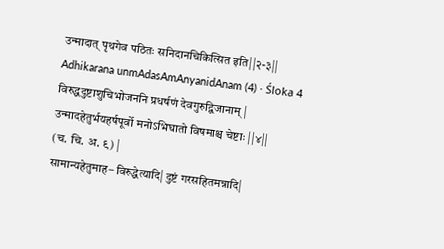उन्मादात् पृथगेव पठितः सनिदानचिकित्सित इति||२-३||
Adhikarana unmAdasAmAnyanidAnam (4) · Śloka 4
विरुद्धदुष्टाशुचिभोजननि प्रधर्षणं देवगुरुद्विजानाम् |
उन्मादहेतुर्भयहर्षपूर्वो मनोऽभिघातो विषमाश्च चेष्टाः ||४||
(च. चि. अ. ९) |
सामान्यहेतुमाह– विरुद्धेत्यादि| दुष्टं गरसहितमन्नादि|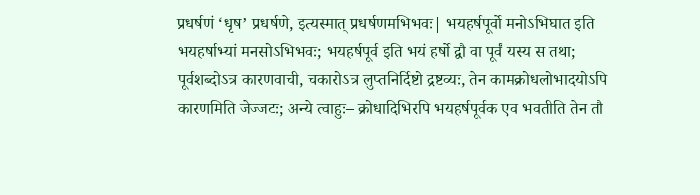प्रधर्षणं ‘धृष’ प्रधर्षणे, इत्यस्मात् प्रधर्षणमभिभवः| भयहर्षपूर्वो मनोऽभिघात इति भयहर्षाभ्यां मनसोऽभिभवः; भयहर्षपूर्व इति भयं हर्षो द्वौ वा पूर्वं यस्य स तथा; पूर्वशब्दोऽत्र कारणवाची, चकारोऽत्र लुप्तनिर्दिष्टो द्रष्टव्यः, तेन कामक्रोधलोभादयोऽपि कारणमिति जेज्जटः; अन्ये त्वाहुः– क्रोधादिभिरपि भयहर्षपूर्वक एव भवतीति तेन तौ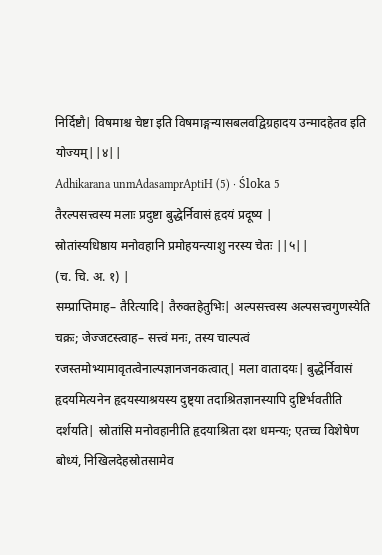निर्दिष्टौ| विषमाश्च चेष्टा इति विषमाङ्गन्यासबलवद्विग्रहादय उन्मादहेतव इति योज्यम्||४||
Adhikarana unmAdasamprAptiH (5) · Śloka 5
तैरल्पसत्त्वस्य मलाः प्रदुष्टा बुद्धेर्निवासं हृदयं प्रदूष्य |
स्रोतांस्यधिष्ठाय मनोवहानि प्रमोहयन्त्याशु नरस्य चेतः ||५||
(च. चि. अ. १) |
सम्प्राप्तिमाह– तैरित्यादि| तैरुक्तहेतुभिः| अल्पसत्त्वस्य अल्पसत्त्वगुणस्येति चक्रः; जेज्जटस्त्वाह– सत्त्वं मनः, तस्य चाल्पत्वं रजस्तमोभ्यामावृतत्वेनाल्पज्ञानजनकत्वात्| मला वातादयः| बुद्धेर्निवासं हृदयमित्यनेन हृदयस्याश्रयस्य दुष्ट्या तदाश्रितज्ञानस्यापि दुष्टिर्भवतीति दर्शयति| स्रोतांसि मनोवहानीति हृदयाश्रिता दश धमन्यः; एतच्च विशेषेण बोध्यं, निखिलदेहस्रोतसामेव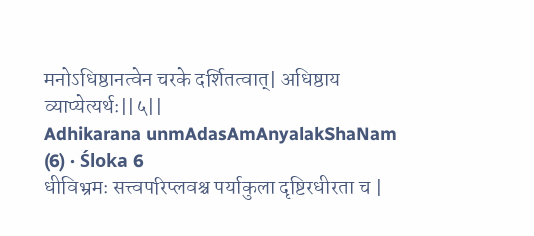मनोऽधिष्ठानत्वेन चरके दर्शितत्वात्| अधिष्ठाय व्याप्येत्यर्थः||५||
Adhikarana unmAdasAmAnyalakShaNam (6) · Śloka 6
धीविभ्रमः सत्त्वपरिप्लवश्च पर्याकुला दृष्टिरधीरता च |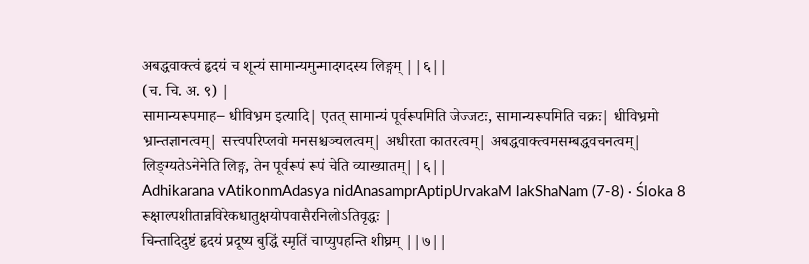अबद्धवाक्त्वं हृदयं च शून्यं सामान्यमुन्मादगदस्य लिङ्गम् ||६||
(च. चि. अ. ९) |
सामान्यरूपमाह– धीविभ्रम इत्यादि| एतत् सामान्यं पूर्वरूपमिति जेज्जटः, सामान्यरूपमिति चक्रः| धीविभ्रमो भ्रान्तज्ञानत्वम्| सत्त्वपरिप्लवो मनसश्चञ्चलत्वम्| अधीरता कातरत्वम्| अबद्धवाक्त्वमसम्बद्धवचनत्वम्| लिङ्ग्यतेऽनेनेति लिङ्ग, तेन पूर्वरूपं रूपं चेति व्याख्यातम्||६||
Adhikarana vAtikonmAdasya nidAnasamprAptipUrvakaM lakShaNam (7-8) · Śloka 8
रूक्षाल्पशीतान्नविरेकधातुक्षयोपवासैरनिलोऽतिवृद्धः |
चिन्तादिदुष्टं हृदयं प्रदूष्य बुद्धिं स्मृतिं चाप्युपहन्ति शीघ्रम् ||७||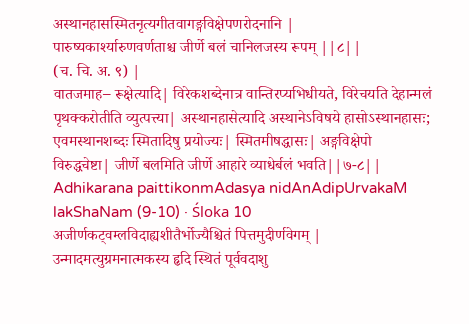अस्थानहासस्मितनृत्यगीतवागङ्गविक्षेपणरोदनानि |
पारुष्यकार्श्यारुणवर्णताश्च जीर्णे बलं चानिलजस्य रूपम् ||८||
(च. चि. अ. ९) |
वातजमाह– रूक्षेत्यादि| विरेकशब्देनात्र वान्तिरप्यभिधीयते, विरेचयति देहान्मलं पृथक्करोतीति व्युत्पत्त्या| अस्थानहासेत्यादि अस्थानेऽविषये हासोऽस्थानहासः; एवमस्थानशब्दः स्मितादिषु प्रयोज्यः| स्मितमीषद्धासः| अङ्गविक्षेपो विरुद्धचेष्टा| जीर्णे बलमिति जीर्णे आहारे व्याधेर्बलं भवति||७-८||
Adhikarana paittikonmAdasya nidAnAdipUrvakaM lakShaNam (9-10) · Śloka 10
अजीर्णकट्वम्लविदाह्यशीतैर्भोज्यैश्चितं पित्तमुदीर्णवेगम् |
उन्मादमत्युग्रमनात्मकस्य हृदि स्थितं पूर्ववदाशु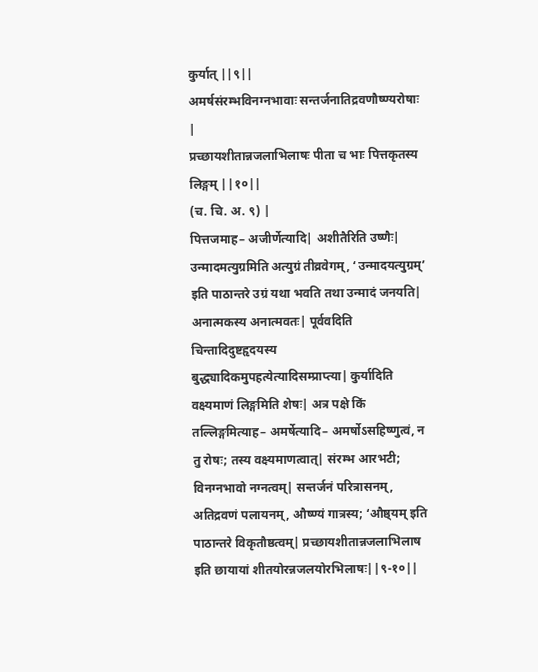कुर्यात् ||९||
अमर्षसंरम्भविनग्नभावाः सन्तर्जनातिद्रवणौष्ण्यरोषाः |
प्रच्छायशीतान्नजलाभिलाषः पीता च भाः पित्तकृतस्य लिङ्गम् ||१०||
(च. चि. अ. ९) |
पित्तजमाह– अजीर्णेत्यादि| अशीतैरिति उष्णैः| उन्मादमत्युग्रमिति अत्युग्रं तीव्रवेगम्, ‘उन्मादयत्युग्रम्’ इति पाठान्तरे उग्रं यथा भवति तथा उन्मादं जनयति| अनात्मकस्य अनात्मवतः| पूर्ववदिति चिन्तादिदुष्टहृदयस्य बुद्ध्यादिकमुपहत्येत्यादिसम्प्राप्त्या| कुर्यादिति वक्ष्यमाणं लिङ्गमिति शेषः| अत्र पक्षे किं तल्लिङ्गमित्याह– अमर्षेत्यादि– अमर्षोऽसहिष्णुत्वं, न तु रोषः; तस्य वक्ष्यमाणत्वात्| संरम्भ आरभटी; विनग्नभावो नग्नत्वम्| सन्तर्जनं परित्रासनम्, अतिद्रवणं पलायनम्, औष्ण्यं गात्रस्य; ‘औष्ठ्यम् इति पाठान्तरे विकृतौष्ठत्वम्| प्रच्छायशीतान्नजलाभिलाष इति छायायां शीतयोरन्नजलयोरभिलाषः||९-१०||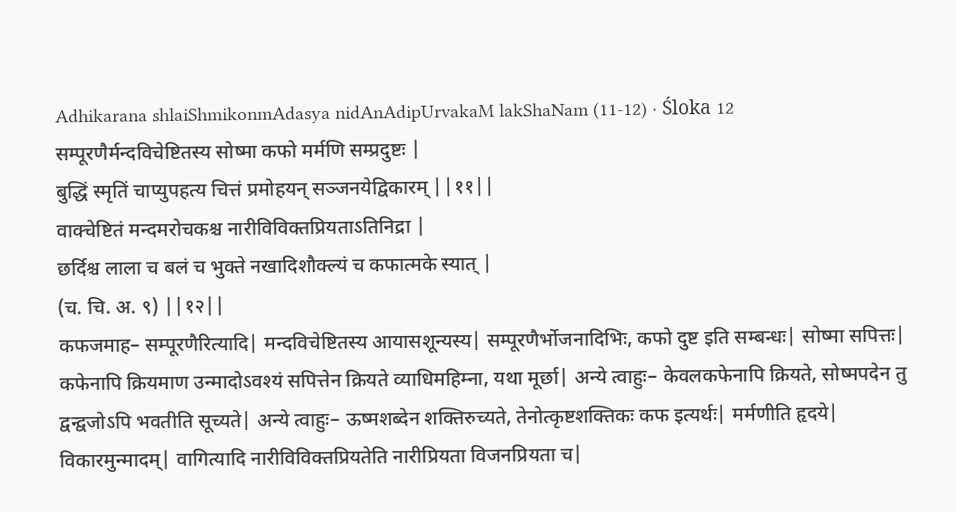Adhikarana shlaiShmikonmAdasya nidAnAdipUrvakaM lakShaNam (11-12) · Śloka 12
सम्पूरणैर्मन्दविचेष्टितस्य सोष्मा कफो मर्मणि सम्प्रदुष्टः |
बुद्धिं स्मृतिं चाप्युपहत्य चित्तं प्रमोहयन् सञ्जनयेद्विकारम् ||११||
वाक्चेष्टितं मन्दमरोचकश्च नारीविविक्तप्रियताऽतिनिद्रा |
छर्दिश्च लाला च बलं च भुक्ते नखादिशौक्ल्यं च कफात्मके स्यात् |
(च. चि. अ. ९) ||१२||
कफजमाह– सम्पूरणैरित्यादि| मन्दविचेष्टितस्य आयासशून्यस्य| सम्पूरणैर्भोजनादिभिः, कफो दुष्ट इति सम्बन्धः| सोष्मा सपित्तः| कफेनापि क्रियमाण उन्मादोऽवश्यं सपित्तेन क्रियते व्याधिमहिम्ना, यथा मूर्छा| अन्ये त्वाहुः– केवलकफेनापि क्रियते, सोष्मपदेन तु द्वन्द्वजोऽपि भवतीति सूच्यते| अन्ये त्वाहुः– ऊष्मशब्देन शक्तिरुच्यते, तेनोत्कृष्टशक्तिकः कफ इत्यर्थः| मर्मणीति हृदये| विकारमुन्मादम्| वागित्यादि नारीविविक्तप्रियतेति नारीप्रियता विजनप्रियता च|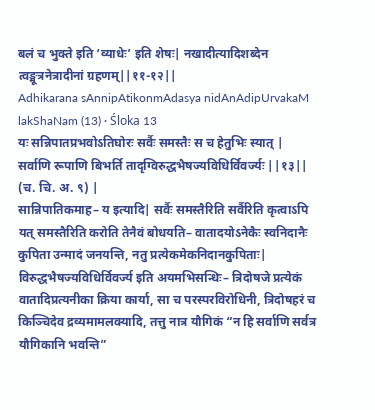बलं च भुक्ते इति ‘व्याधेः’ इति शेषः| नखादीत्यादिशब्देन त्वङ्मूत्रनेत्रादीनां ग्रहणम्||११-१२||
Adhikarana sAnnipAtikonmAdasya nidAnAdipUrvakaM lakShaNam (13) · Śloka 13
यः सन्निपातप्रभवोऽतिघोरः सर्वैः समस्तैः स च हेतुभिः स्यात् |
सर्वाणि रूपाणि बिभर्ति तादृग्विरुद्धभैषज्यविधिर्विवर्ज्यः ||१३||
(च. चि. अ. ९) |
सान्निपातिकमाह– य इत्यादि| सर्वैः समस्तैरिति सर्वैरिति कृत्वाऽपि यत् समस्तैरिति करोति तेनैवं बोधयति– वातादयोऽनेकैः स्वनिदानैः कुपिता उन्मादं जनयन्ति, नतु प्रत्येकमेकनिदानकुपिताः| विरुद्धभैषज्यविधिर्विवर्ज्य इति अयमभिसन्धिः– त्रिदोषजे प्रत्येकं वातादिप्रत्यनीका क्रिया कार्या, सा च परस्परविरोधिनी, त्रिदोषहरं च किञ्चिदेव द्रव्यमामलक्यादि, तत्तु नात्र यौगिकं “न हि सर्वाणि सर्वत्र यौगिकानि भवन्ति”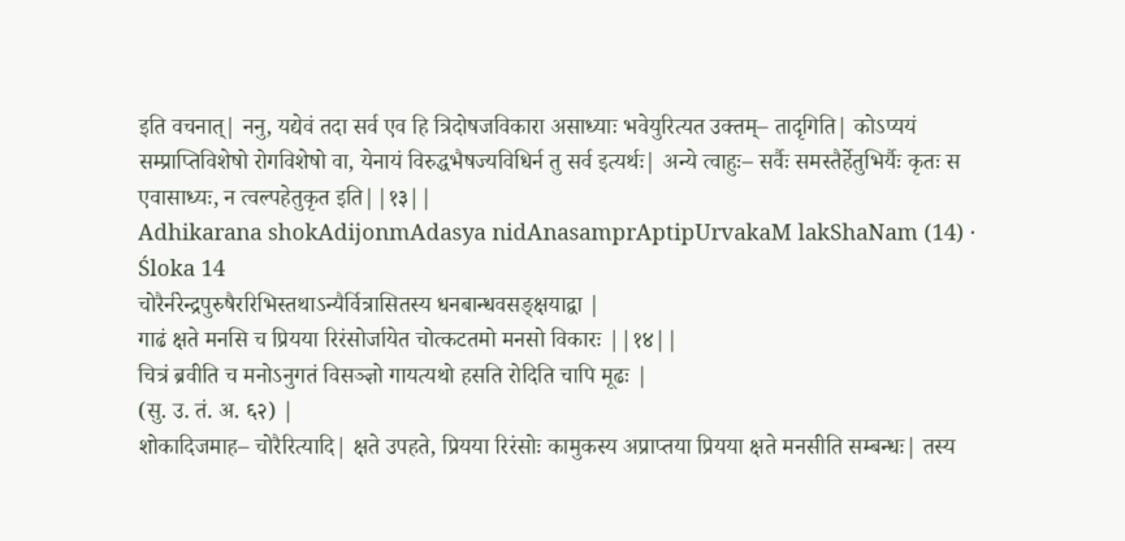इति वचनात्| ननु, यद्येवं तदा सर्व एव हि त्रिदोषजविकारा असाध्याः भवेयुरित्यत उक्तम्– तादृगिति| कोऽप्ययं सम्प्राप्तिविशेषो रोगविशेषो वा, येनायं विरुद्धभैषज्यविधिर्न तु सर्व इत्यर्थः| अन्ये त्वाहुः– सर्वैः समस्तैर्हेतुभिर्यैः कृतः स एवासाध्यः, न त्वल्पहेतुकृत इति||१३||
Adhikarana shokAdijonmAdasya nidAnasamprAptipUrvakaM lakShaNam (14) · Śloka 14
चोरैर्नरेन्द्रपुरुषैररिभिस्तथाऽन्यैर्वित्रासितस्य धनबान्धवसङ्क्षयाद्वा |
गाढं क्षते मनसि च प्रियया रिरंसोर्जायेत चोत्कटतमो मनसो विकारः ||१४||
चित्रं ब्रवीति च मनोऽनुगतं विसञ्ज्ञो गायत्यथो हसति रोदिति चापि मूढः |
(सु. उ. तं. अ. ६२) |
शोकादिजमाह– चोरैरित्यादि| क्षते उपहते, प्रियया रिरंसोः कामुकस्य अप्राप्तया प्रियया क्षते मनसीति सम्बन्धः| तस्य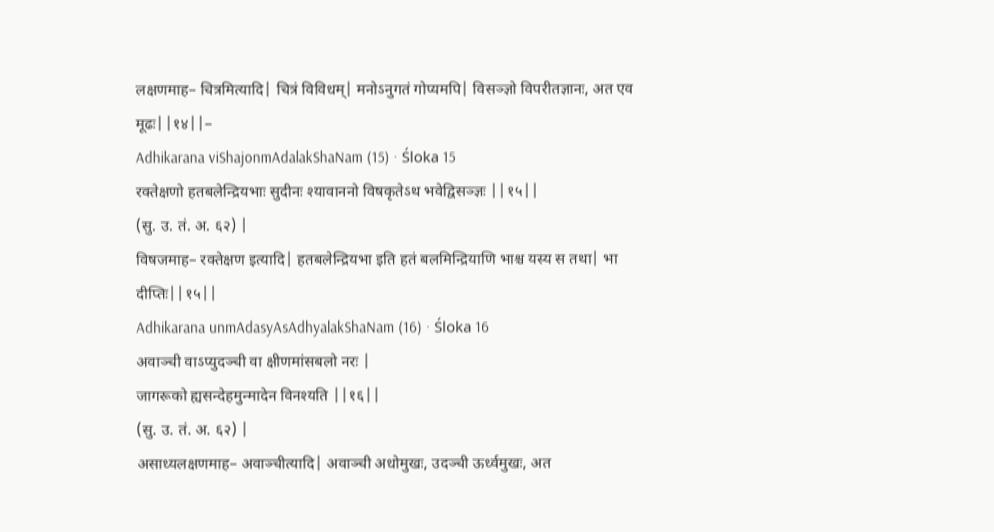लक्षणमाह– चित्रमित्यादि| चित्रं विविधम्| मनोऽनुगतं गोप्यमपि| विसञ्ज्ञो विपरीतज्ञानः, अत एव मूढः||१४||–
Adhikarana viShajonmAdalakShaNam (15) · Śloka 15
रक्तेक्षणो हतबलेन्द्रियभाः सुदीनः श्यावाननो विषकृतेऽथ भवेद्विसञ्ज्ञः ||१५||
(सु. उ. तं. अ. ६२) |
विषजमाह– रक्तेक्षण इत्यादि| हतबलेन्द्रियभा इति हतं बलमिन्द्रियाणि भाश्च यस्य स तथा| भा दीप्तिः||१५||
Adhikarana unmAdasyAsAdhyalakShaNam (16) · Śloka 16
अवाञ्ची वाऽप्युदञ्ची वा क्षीणमांसबलो नरः |
जागरूको ह्यसन्देहमुन्मादेन विनश्यति ||१६||
(सु. उ. तं. अ. ६२) |
असाध्यलक्षणमाह– अवाञ्चीत्यादि| अवाञ्ची अधोमुखः, उदञ्ची ऊर्ध्वमुखः, अत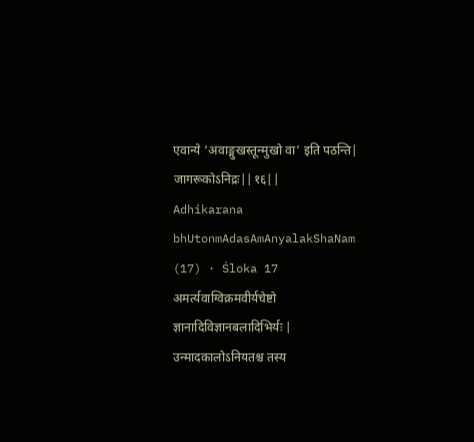एवान्ये ‘अवाङ्मुखस्तून्मुखो वा’ इति पठन्ति| जागरूकोऽनिद्रः||१६||
Adhikarana bhUtonmAdasAmAnyalakShaNam (17) · Śloka 17
अमर्त्यवाग्विक्रमवीर्यचेष्टो ज्ञानादिविज्ञानबलादिभिर्यः |
उन्मादकालोऽनियतश्च तस्य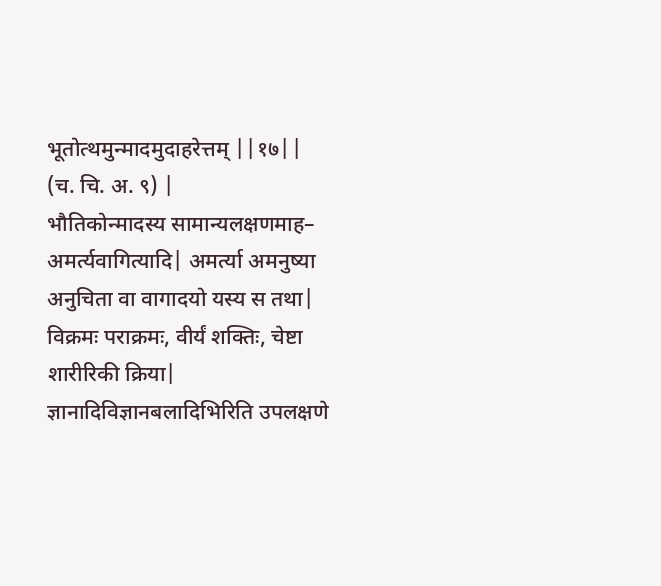भूतोत्थमुन्मादमुदाहरेत्तम् ||१७||
(च. चि. अ. ९) |
भौतिकोन्मादस्य सामान्यलक्षणमाह– अमर्त्यवागित्यादि| अमर्त्या अमनुष्या अनुचिता वा वागादयो यस्य स तथा| विक्रमः पराक्रमः, वीर्यं शक्तिः, चेष्टा शारीरिकी क्रिया| ज्ञानादिविज्ञानबलादिभिरिति उपलक्षणे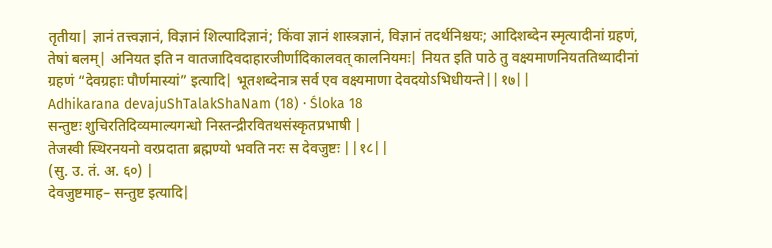तृतीया| ज्ञानं तत्त्वज्ञानं, विज्ञानं शिल्पादिज्ञानं; किंवा ज्ञानं शास्त्रज्ञानं, विज्ञानं तदर्थनिश्चयः; आदिशब्देन स्मृत्यादीनां ग्रहणं, तेषां बलम्| अनियत इति न वातजादिवदाहारजीर्णादिकालवत् कालनियमः| नियत इति पाठे तु वक्ष्यमाणनियततिथ्यादीनां ग्रहणं “देवग्रहाः पौर्णमास्यां” इत्यादि| भूतशब्देनात्र सर्व एव वक्ष्यमाणा देवदयोऽभिधीयन्ते||१७||
Adhikarana devajuShTalakShaNam (18) · Śloka 18
सन्तुष्टः शुचिरतिदिव्यमाल्यगन्धो निस्तन्द्रीरवितथसंस्कृतप्रभाषी |
तेजस्वी स्थिरनयनो वरप्रदाता ब्रह्मण्यो भवति नरः स देवजुष्टः ||१८||
(सु. उ. तं. अ. ६०) |
देवजुष्टमाह– सन्तुष्ट इत्यादि|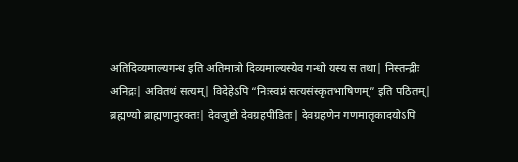अतिदिव्यमाल्यगन्ध इति अतिमात्रो दिव्यमाल्यस्येव गन्धो यस्य स तथा| निस्तन्द्रीः अनिद्रः| अवितथं सत्यम्| विदेहेऽपि “निःस्वप्नं सत्यसंस्कृतभाषिणम्” इति पठितम्| ब्रह्मण्यो ब्राह्मणानुरक्तः| देवजुष्टो देवग्रहपीडितः| देवग्रहणेन गणमातृकादयोऽपि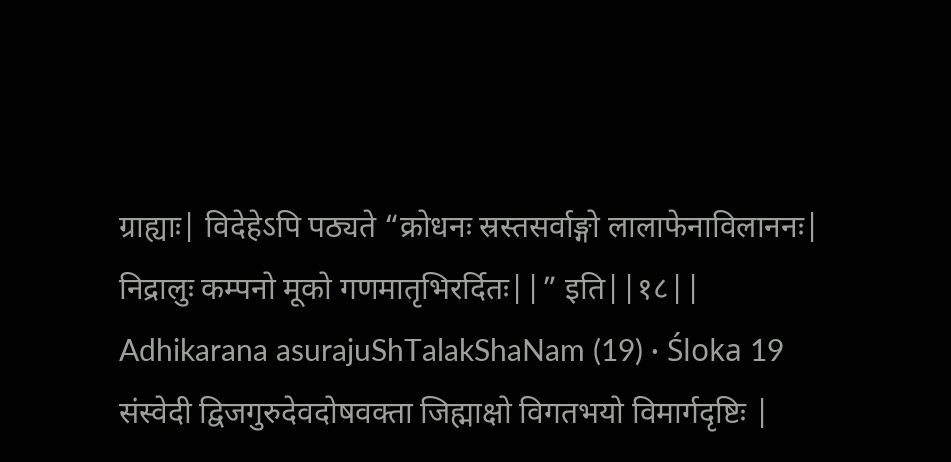ग्राह्याः| विदेहेऽपि पठ्यते “क्रोधनः स्रस्तसर्वाङ्गो लालाफेनाविलाननः| निद्रालुः कम्पनो मूको गणमातृभिरर्दितः||” इति||१८||
Adhikarana asurajuShTalakShaNam (19) · Śloka 19
संस्वेदी द्विजगुरुदेवदोषवक्ता जिह्माक्षो विगतभयो विमार्गदृष्टिः |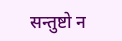सन्तुष्टो न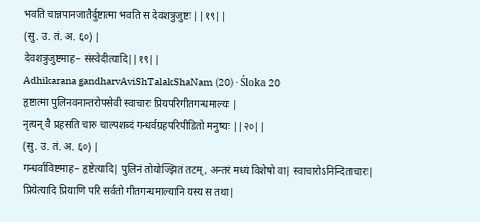भवति चान्नपानजातैर्दुष्टात्मा भवति स देवशत्रुजुष्टः ||१९||
(सु. उ. तं. अ. ६०) |
देवशत्रुजुष्टमाह– संस्वेदीत्यादि||१९||
Adhikarana gandharvAviShTalakShaNam (20) · Śloka 20
हृष्टात्मा पुलिनवनान्तरोपसेवी स्वाचारः प्रियपरिगीतगन्धमाल्यः |
नृत्यन् वै प्रहसति चारु चाल्पशब्दं गन्धर्वग्रहपरिपीडितो मनुष्यः ||२०||
(सु. उ. तं. अ. ६०) |
गन्धर्वाविष्टमाह– हृष्टेत्यादि| पुलिनं तोयोज्झितं तटम्, अन्तरं मध्यं विशेषो वा| स्वाचारोऽनिन्दिताचारः| प्रियेत्यादि प्रियाणि परि सर्वतो गीतगन्धमाल्यानि यस्य स तथा|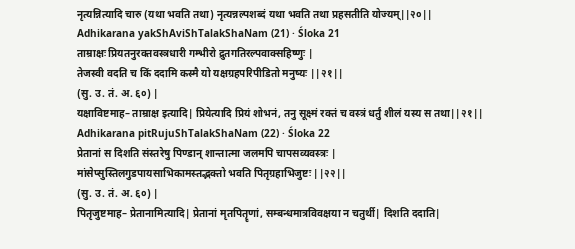नृत्यन्नित्यादि चारु (यथा भवति तथा) नृत्यन्नल्पशब्दं यथा भवति तथा प्रहसतीति योज्यम्||२०||
Adhikarana yakShAviShTalakShaNam (21) · Śloka 21
ताम्राक्षः प्रियतनुरक्तवस्त्रधारी गम्भीरो द्रुतगतिरल्पवाक्सहिष्णुः |
तेजस्वी वदति च किं ददामि कस्मै यो यक्षग्रहपरिपीडितो मनुष्यः ||२१||
(सु. उ. तं. अ. ६०) |
यक्षाविष्टमाह– ताम्राक्ष इत्यादि| प्रियेत्यादि प्रियं शोभनं, तनु सूक्ष्मं रक्तं च वस्त्रं धर्तुं शीलं यस्य स तथा||२१||
Adhikarana pitRujuShTalakShaNam (22) · Śloka 22
प्रेतानां स दिशति संस्तरेषु पिण्डान् शान्तात्मा जलमपि चापसव्यवस्त्रः |
मांसेप्सुस्तिलगुडपायसाभिकामस्तद्भक्तो भवति पितृग्रहाभिजुष्टः ||२२||
(सु. उ. तं. अ. ६०) |
पितृजुष्टमाह– प्रेतानामित्यादि| प्रेतानां मृतपितॄणां, सम्बन्धमात्रविवक्षया न चतुर्थी| दिशति ददाति|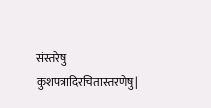संस्तरेषु कुशपत्रादिरचितास्तरणेषु|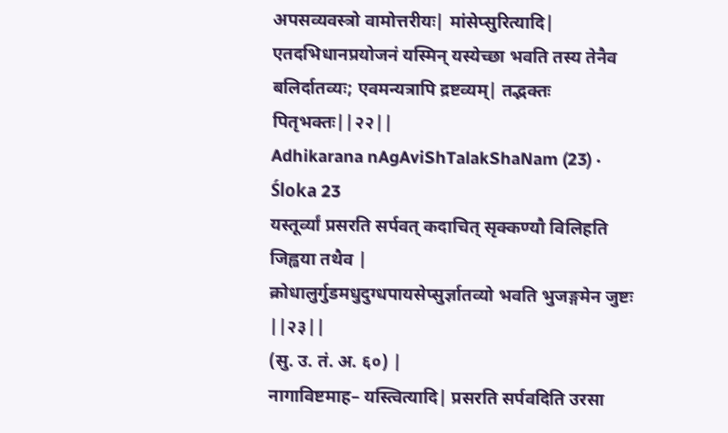अपसव्यवस्त्रो वामोत्तरीयः| मांसेप्सुरित्यादि| एतदभिधानप्रयोजनं यस्मिन् यस्येच्छा भवति तस्य तेनैव बलिर्दातव्यः; एवमन्यत्रापि द्रष्टव्यम्| तद्भक्तः पितृभक्तः||२२||
Adhikarana nAgAviShTalakShaNam (23) · Śloka 23
यस्तूर्व्यां प्रसरति सर्पवत् कदाचित् सृक्कण्यौ विलिहति जिह्वया तथैव |
क्रोधालुर्गुडमधुदुग्धपायसेप्सुर्ज्ञातव्यो भवति भुजङ्गमेन जुष्टः ||२३||
(सु. उ. तं. अ. ६०) |
नागाविष्टमाह– यस्त्वित्यादि| प्रसरति सर्पवदिति उरसा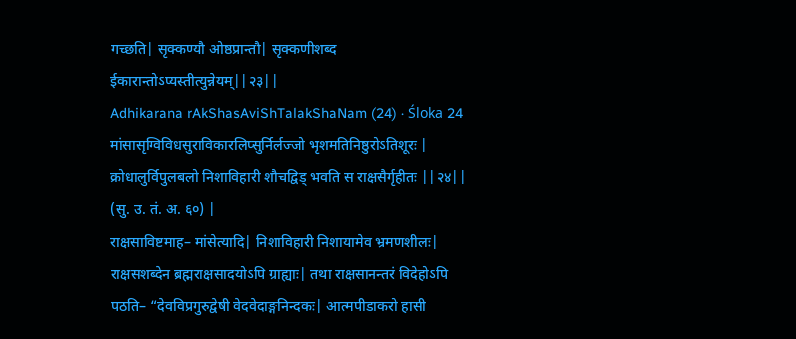गच्छति| सृक्कण्यौ ओष्ठप्रान्तौ| सृक्कणीशब्द ईकारान्तोऽप्यस्तीत्युन्नेयम्||२३||
Adhikarana rAkShasAviShTalakShaNam (24) · Śloka 24
मांसासृग्विविधसुराविकारलिप्सुर्निर्लज्जो भृशमतिनिष्ठुरोऽतिशूरः |
क्रोधालुर्विपुलबलो निशाविहारी शौचद्विड् भवति स राक्षसैर्गृहीतः ||२४||
(सु. उ. तं. अ. ६०) |
राक्षसाविष्टमाह– मांसेत्यादि| निशाविहारी निशायामेव भ्रमणशीलः| राक्षसशब्देन ब्रह्मराक्षसादयोऽपि ग्राह्याः| तथा राक्षसानन्तरं विदेहोऽपि पठति– “देवविप्रगुरुद्वेषी वेदवेदाङ्गनिन्दकः| आत्मपीडाकरो हासी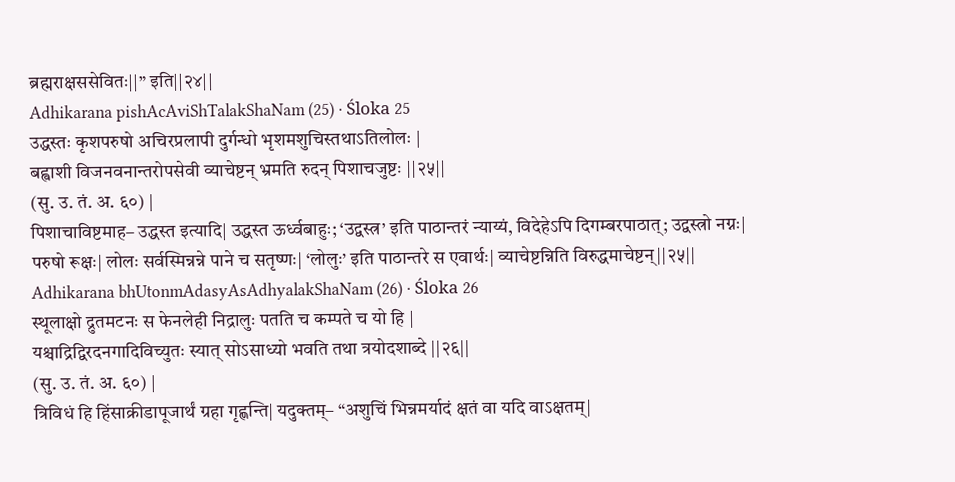ब्रह्मराक्षससेवितः||” इति||२४||
Adhikarana pishAcAviShTalakShaNam (25) · Śloka 25
उद्धस्तः कृशपरुषो अचिरप्रलापी दुर्गन्धो भृशमशुचिस्तथाऽतिलोलः |
बह्वाशी विजनवनान्तरोपसेवी व्याचेष्टन् भ्रमति रुदन् पिशाचजुष्टः ||२५||
(सु. उ. तं. अ. ६०) |
पिशाचाविष्टमाह– उद्धस्त इत्यादि| उद्धस्त ऊर्ध्वबाहुः; ‘उद्वस्त्र’ इति पाठान्तरं न्याय्यं, विदेहेऽपि दिगम्बरपाठात्; उद्वस्त्रो नग्नः| परुषो रूक्षः| लोलः सर्वस्मिन्नन्ने पाने च सतृष्णः| ‘लोलुः’ इति पाठान्तरे स एवार्थः| व्याचेष्टन्निति विरुद्धमाचेष्टन्||२५||
Adhikarana bhUtonmAdasyAsAdhyalakShaNam (26) · Śloka 26
स्थूलाक्षो द्रुतमटनः स फेनलेही निद्रालुः पतति च कम्पते च यो हि |
यश्चाद्रिद्विरदनगादिविच्युतः स्यात् सोऽसाध्यो भवति तथा त्रयोदशाब्दे ||२६||
(सु. उ. तं. अ. ६०) |
त्रिविधं हि हिंसाक्रीडापूजार्थं ग्रहा गृह्णन्ति| यदुक्तम्– “अशुचिं भिन्नमर्यादं क्षतं वा यदि वाऽक्षतम्|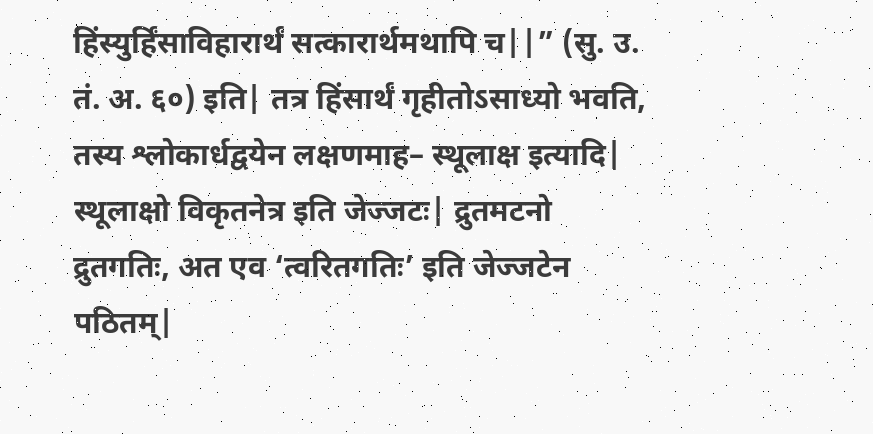हिंस्युर्हिंसाविहारार्थं सत्कारार्थमथापि च||” (सु. उ. तं. अ. ६०) इति| तत्र हिंसार्थं गृहीतोऽसाध्यो भवति, तस्य श्लोकार्धद्वयेन लक्षणमाह– स्थूलाक्ष इत्यादि| स्थूलाक्षो विकृतनेत्र इति जेज्जटः| द्रुतमटनो द्रुतगतिः, अत एव ‘त्वरितगतिः’ इति जेज्जटेन पठितम्|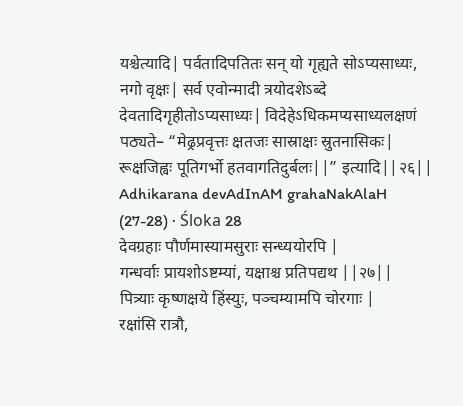यश्चेत्यादि| पर्वतादिपतितः सन् यो गृह्यते सोऽप्यसाध्यः, नगो वृक्षः| सर्व एवोन्मादी त्रयोदशेऽब्दे देवतादिगृहीतोऽप्यसाध्यः| विदेहेऽधिकमप्यसाध्यलक्षणं पठ्यते– “मेढ्रप्रवृत्तः क्षतजः सास्राक्षः स्रुतनासिकः| रूक्षजिह्वः पूतिगर्भो हतवागतिदुर्बलः||” इत्यादि||२६||
Adhikarana devAdInAM grahaNakAlaH (27-28) · Śloka 28
देवग्रहाः पौर्णमास्यामसुराः सन्ध्ययोरपि |
गन्धर्वाः प्रायशोऽष्टम्यां, यक्षाश्च प्रतिपद्यथ ||२७||
पित्र्याः कृष्णक्षये हिंस्युः, पञ्चम्यामपि चोरगाः |
रक्षांसि रात्रौ,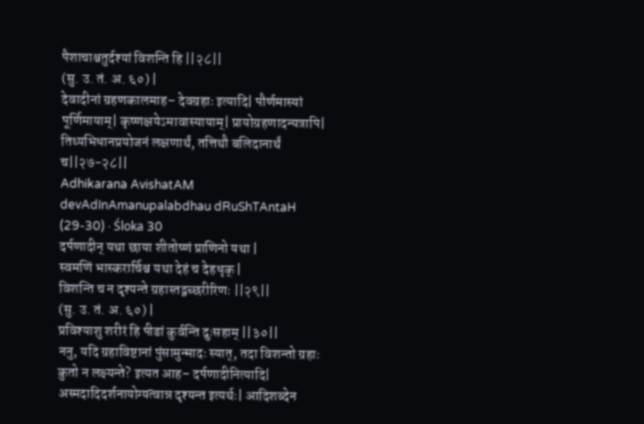पैशाचाश्चतुर्दश्यां विशन्ति हि ||२८||
(सु. उ. तं. अ. ६०) |
देवादीनां ग्रहणकालमाह– देवग्रहाः इत्यादि| पौर्णमास्यां पूर्णिमायाम्| कृष्णक्षयेऽमावास्यायाम्| प्रायोग्रहणादन्यत्रापि| तिथ्यभिधानप्रयोजनं लक्षणार्थं, तत्तिथौ बलिदानार्थं च||२७-२८||
Adhikarana AvishatAM devAdInAmanupalabdhau dRuShTAntaH (29-30) · Śloka 30
दर्पणादीन् यथा छाया शीतोष्णं प्राणिनो यथा |
स्वमणिं भास्करार्चिश्च यथा देहं च देहधृक् |
विशन्ति च न दृश्यन्ते ग्रहास्तद्वच्छरीरिणः ||२९||
(सु. उ. तं. अ. ६०) |
प्रविश्याशु शरीरं हि पीडां कुर्वन्ति दुःसहाम् ||३०||
ननु, यदि ग्रहाविष्टानां पुंसामुन्मादः स्यात्, तदा विशन्तो ग्रहाः कुतो न लक्ष्यन्ते? इत्यत आह– दर्पणादीनित्यादि| अस्मदादिदर्शनायोग्यत्वान्न दृश्यन्त इत्यर्थः| आदिशब्देन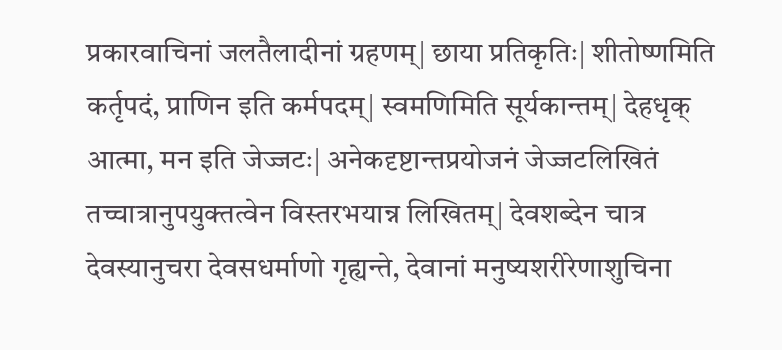प्रकारवाचिनां जलतैलादीनां ग्रहणम्| छाया प्रतिकृतिः| शीतोष्णमिति कर्तृपदं, प्राणिन इति कर्मपदम्| स्वमणिमिति सूर्यकान्तम्| देहधृक् आत्मा, मन इति जेज्जटः| अनेकदृष्टान्तप्रयोजनं जेज्जटलिखितं तच्चात्रानुपयुक्तत्वेन विस्तरभयान्न लिखितम्| देवशब्देन चात्र देवस्यानुचरा देवसधर्माणो गृह्यन्ते, देवानां मनुष्यशरीरेणाशुचिना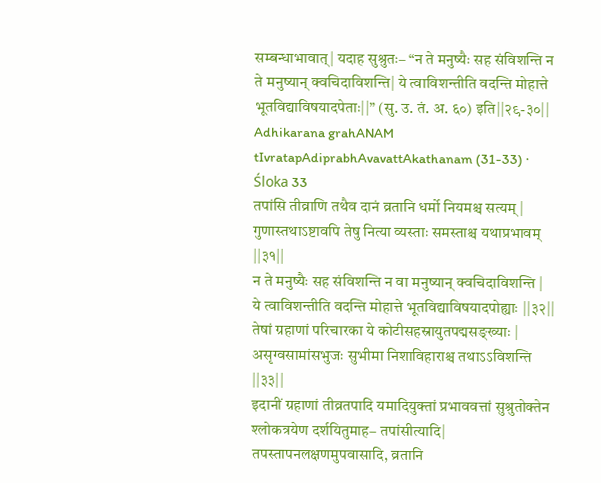सम्बन्धाभावात्| यदाह सुश्रुतः– “न ते मनुष्यैः सह संविशन्ति न ते मनुष्यान् क्वचिदाविशन्ति| ये त्वाविशन्तीति वदन्ति मोहात्ते भूतविद्याविषयादपेताः||” (सु. उ. तं. अ. ६०) इति||२९-३०||
Adhikarana grahANAM tIvratapAdiprabhAvavattAkathanam (31-33) · Śloka 33
तपांसि तीव्राणि तथैव दानं व्रतानि धर्मो नियमश्च सत्यम् |
गुणास्तथाऽष्टावपि तेषु नित्या व्यस्ताः समस्ताश्च यथाप्रभावम् ||३१||
न ते मनुष्यैः सह संविशन्ति न वा मनुष्यान् क्वचिदाविशन्ति |
ये त्वाविशन्तीति वदन्ति मोहात्ते भूतविद्याविषयादपोह्याः ||३२||
तेषां ग्रहाणां परिचारका ये कोटीसहस्रायुतपद्मसङ्ख्याः |
असृग्वसामांसभुजः सुभीमा निशाविहाराश्च तथाऽऽविशन्ति ||३३||
इदानीं ग्रहाणां तीव्रतपादि यमादियुक्तां प्रभाववत्तां सुश्रुतोक्तेन श्लोकत्रयेण दर्शयितुमाह– तपांसीत्यादि| तपस्तापनलक्षणमुपवासादि, व्रतानि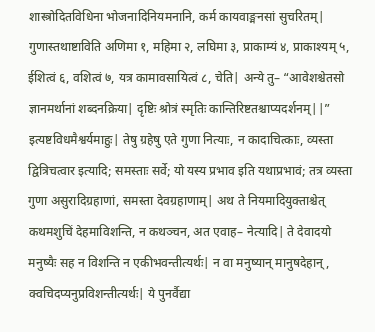शास्त्रोदितविधिना भोजनादिनियमनानि, कर्म कायवाङ्मनसां सुचरितम्| गुणास्तथाष्टाविति अणिमा १, महिमा २, लघिमा ३, प्राकाम्यं ४, प्राकाश्यम् ५, ईशित्वं ६, वशित्वं ७, यत्र कामावसायित्वं ८, चेति| अन्ये तु– “आवेशश्चेतसो ज्ञानमर्थानां शब्दनक्रिया| दृष्टिः श्रोत्रं स्मृतिः कान्तिरिष्टतश्चाप्यदर्शनम्||” इत्यष्टविधमैश्वर्यमाहुः| तेषु ग्रहेषु एते गुणा नित्याः, न कादाचित्काः, व्यस्ता द्वित्रिचत्वार इत्यादि; समस्ताः सर्वे; यो यस्य प्रभाव इति यथाप्रभावं; तत्र व्यस्ता गुणा असुरादिग्रहाणां, समस्ता देवग्रहाणाम्| अथ ते नियमादियुक्ताश्चेत् कथमशुचिं देहमाविशन्ति, न कथञ्चन, अत एवाह– नेत्यादि| ते देवादयो मनुष्यैः सह न विशन्ति न एकीभवन्तीत्यर्थः| न वा मनुष्यान् मानुषदेहान्, क्वचिदप्यनुप्रविशन्तीत्यर्थः| ये पुनर्वैद्या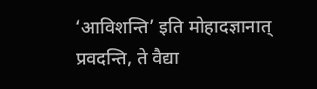‘आविशन्ति’ इति मोहादज्ञानात् प्रवदन्ति, ते वैद्या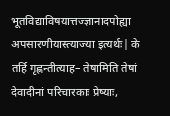भूतविद्याविषयात्तज्ज्ञानादपोह्या अपसारणीयास्त्याज्या इत्यर्थः| के तर्हि गृह्णन्तीत्याह– तेषामिति तेषां देवादीनां परिचारकाः प्रेष्याः,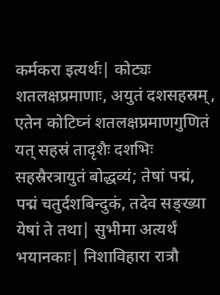कर्मकरा इत्यर्थः| कोट्यः शतलक्षप्रमाणाः, अयुतं दशसहस्रम्, एतेन कोटिघ्नं शतलक्षप्रमाणगुणितं यत् सहस्रं तादृशैः दशभिः सहस्रैरत्रायुतं बोद्धव्यं; तेषां पद्मं, पद्मं चतुर्दशबिन्दुकं, तदेव सङ्ख्या येषां ते तथा| सुभीमा अत्यर्थं भयानकाः| निशाविहारा रात्रौ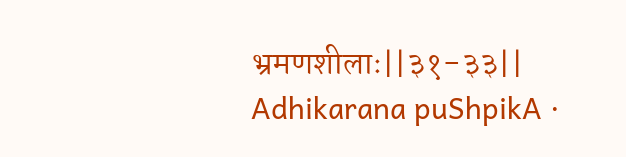भ्रमणशीलाः||३१-३३||
Adhikarana puShpikA ·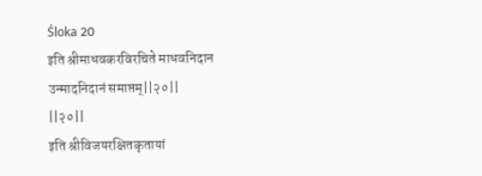Śloka 20
इति श्रीमाधवकरविरचिते माधवनिदान उन्मादनिदानं समाप्तम्||२०||
||२०||
इति श्रीविजयरक्षितकृतायां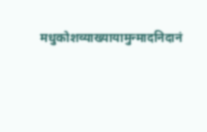मधुकोशव्याख्यायामुन्मादनिदानं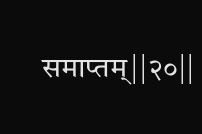समाप्तम्||२०||